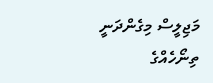މަޖިލީސް މިގެންދަނީ ތިނޯހެއްގެ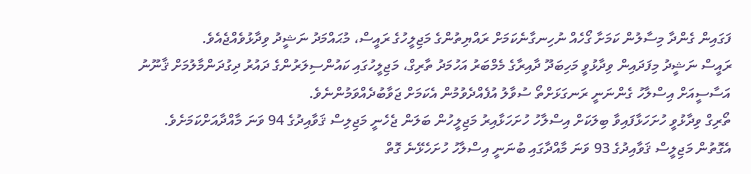ފަގައިން ގެންދާ މިސާލުން ކަމަށާ ގޯހެއް ނުހިނގާނެކަމަށް ރައްޔިތުންގެ މަޖިލީހުގެ ރައީސް، މުޙައްމަދު ނަޝީދު ވިދާޅުވެއްޖެއެވެ.
ރައީސް ނަޝީދު މިފަދައިން ވިދާޅުވީ މަހިބަދޫ ދާއިރާގެ މެމްބަރު އަހުމަދު ތާރިގް، މަޖިލީހުގައި ކައުންސިލަރުންގެ ދައުރު ދިގުދަންމާލުމަށް ޤާނޫނު އަސާސީއަށް އިސްލާހު ގެންނަނީ ރަނގަޅަށްތޯ ސުވާލު އުފެއްދެވުމުން އެކަމަށް ޖަވާބުދެއްވަމުންނެވެ.
ތޯރިގް ވިދާޅުވީ ހުށަހަޅާފައިވާ ބިލަކަށް އިސްލާހު ހުށަހަޅާއިރު މަޖިލީހުން ބަލަން ޖެހެނީ މަޖިލިސް ޤަވާއިދުގެ 94 ވަނަ މާއްދާއަށްކަމަށެވެ.
އެގޮތުން މަޖިލީސް ޤަވާއިދުގެ 93 ވަނަ މާއްދާގައި ބުނަނީ އިސްލާހު ހުށަހެޅޭނެ ގޮތް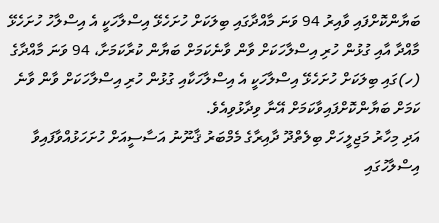ބަޔާންކޮށްފައި ވާއިރު 94 ވަނަ މާއްދާގައި ބިލަކަށް ހުށަހެޅޭ އިސްލާހަކީ އެ އިސްލާހު ހުށަހެޅޭ މާއްދާ އާއި ގުޅުން ހުރި އިސްލާހަކަށް ވާން ވާނެކަމަށް ބަޔާން ކުރާކަމަށާ، 94 ވަނަ މާއްދާގެ (ހ)ގައި ބިލަކަށް ހުށަހެޅޭ އިސްލާހަކީ އެ އިސްލާހަކާއި ގުޅުން ހުރި އިސްލާހަކަށް ވާން ވާނެ ކަމަށް ބަޔާންކޮށްފައިވާކަމަށް އޭނާ ވިދާޅުވިއެވެ.
އަދި މިހާރު މަޖިލީހަށް ބިލެތްދޫ ދާއިރާގެ މެމްބަރު ޤާނޫނު އަސާސީއަށް ހުށަހަޅުއްވާފައިވާ އިސްލާހުގައި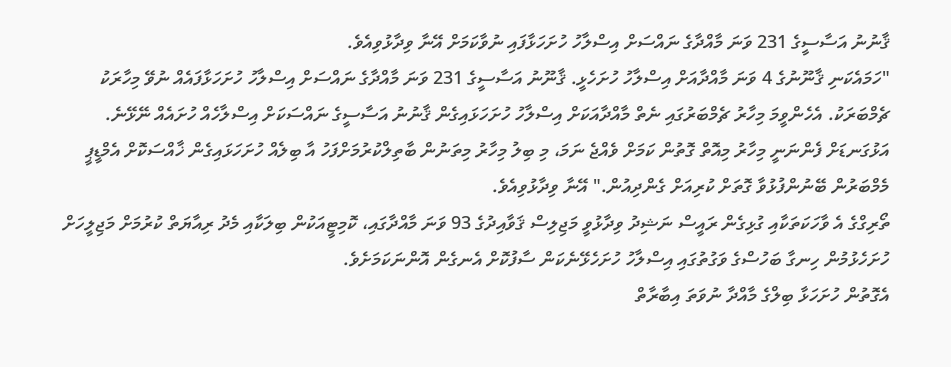ޤާނުނު އަސާސީގެ 231 ވަނަ މާއްދާގެ ނައްސަށް އިސްލާހު ހުށަހަޅާފައި ނުވާކަމަށް އޭނާ ވިދާޅުވިއެވެ.
"ހަމައެކަނި ޤާނޫނުގެ 4 ވަނަ މާއްދާއަށް އިސްލާހު ހުށަހެޅީ. ޤާނޫނު އަސާސީގެ 231 ވަނަ މާއްދާގެ ނައްސަށް އިސްލާހު ހުށަހަޅާފައެއް ނުވޭ މިހާރަކު ޗެމްބަރަކު. އެހެންވީމަ މިހާރު ޗެމްބަރުގައި ނެތް މާއްދާއަކަށް އިސްލާހު ހުށަހަޅައިގެން ޤާނުނު އަސާސީގެ ނައްސަކަށް އިސްލާހެއް ހުށައެއް ނޭޅޭނެ. އަޅުގަނޑަށް ފެންނަނީ މިހާރު މިއޮތް ގޮތުން ކަމަށް ވެއްޖެ ނަމަ، މި ބިލު މިހާރު މިތަނުން ބާތިލްކުރުމަށްފަހު އާ ބިލެއް ހުށަހަޅައިގެން ޚާއްސަކޮށް އެމްޑީޕީ މެމްބަރުން ބޭނުންފުޅުވާ ގޮތަށް ކުރިއަށް ގެންދިއުން." އޭނާ ވިދާޅުވިއެވެ.
ތޯރިގްގެ އެ ވާހަކަތަކާއި ގުޅިގެން ރައީސް ނަޝިދު ވިދާޅުވީ މަޖިލިސް ޤަވާއިދުގެ 93 ވަނަ މާއްދާގައި، ކޮމިޓީއަކުން ބިލަކާއި މެދު ރިއާޔަތް ކުރުމަށް މަޖިލީހަށް ހުށަހެޅުމުން ހިނގާ ބަހުސްގެ ވަގުތުގައި އިސްލާހު ހުށަހެޅޭނެކަން ސާފުކޮށް އެނގެން އޮންނަކަމަށެވެ.
އެގޮތުން ހުށަހަޅާ ބިލްގެ މާއްދާ ނުވަތަ އިބާރާތް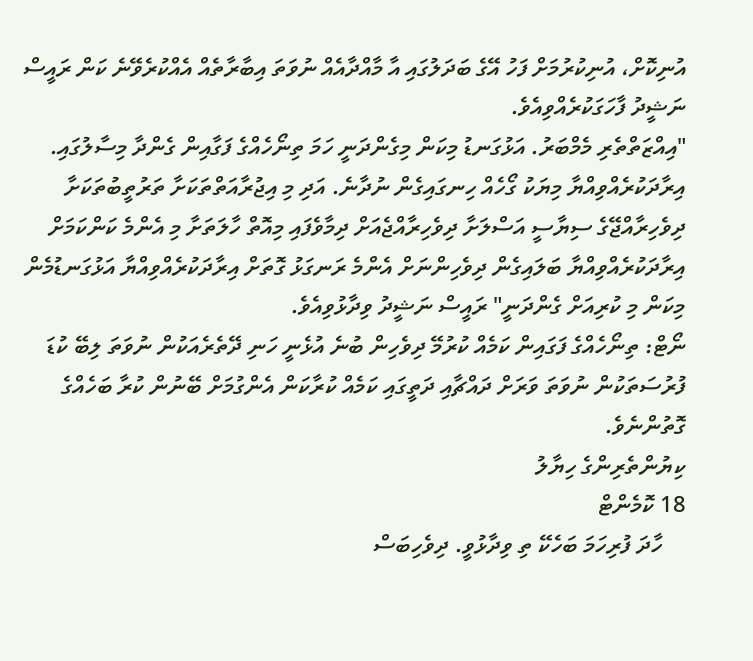އުނިކޮށް، އުނިކުރުމަށް ފަހު އޭގެ ބަދަލުގައި އާ މާއްދާއެއް ނުވަތަ އިބާރާތެއް އެއްކުރެވޭނެ ކަން ރައީސް ނަޝީދު ފާހަގަކުރެއްވިއެވެ.
"އިއްޒަތްތެރި މެމްބަރު. އަޅުގަނޑު މިކަން މިގެންދަނީ ހަމަ ތިނޯހެއްގެ ފަގާއިން ގެންދާ މިސާލުގައި. އިރާދަކުރެއްވިއްޔާ މިޔަކު ގޯހެއް ހިނގައިގެން ނުދާނެ. އަދި މި އިޖުރާއަތްތަކަށާ ތަރުތީބުތަކަށާ ދިވެހިރާއްޖޭގެ ސިޔާސީ އަސްލަށާ ދިވެހިރާއްޖެއަށް ދިމާވެފައި މިއޮތް ހާލަތަށާ މި އެންމެ ކަންކަމަށް އިރާދަކުރެއްވިއްޔާ ބަލައިގެން ދިވެހިންނަށް އެންމެ ރަނގަޅު ގޮތަށް އިރާދަކުރެއްވިއްޔާ އަޅުގަނޑުމެން މިކަން މި ކުރިއަށް ގެންދަނީ" ރައީސް ނަޝީދު ވިދާޅުވިއެވެ.
ނޯޓް: ތިނޯހެއްގެ ފަގައިން ކަމެއް ކުރުމޭ ދިވެހިން ބުނެ އުޅެނީ ހަނި ދޭތެރެއަކުން ނުވަތަ ލިބޭ ކުޑަ ފުރުސަތަކުން ނުވަތަ ވަރަށް ދައްޗާއި ދަތީގައި ކަމެއް ކުރާކަން އެންގުމަށް ބޭނުން ކުރާ ބަހެއްގެ ގޮތުންނެވެ.
ކިޔުންތެރިންގެ ހިޔާލު
18 ކޮމެންޓް
    ހާދަ ފުރިހަމަ ބަހެކޭ ތި ވިދާޅުވީ. ދިވެހިބަސް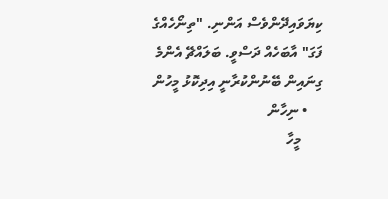ކިޔަވައިދޭންވެސް އަންނި. "ތިނޯހެއްގެ ފަގަ" އާބަހެއް ދަސްވީ. ބަލައްޗޭ އެންމެ ގިނައިން ބޭނުންކުރާނީ އިދިކޮޅު މީހުން
    • ނިހާން
      މީހާ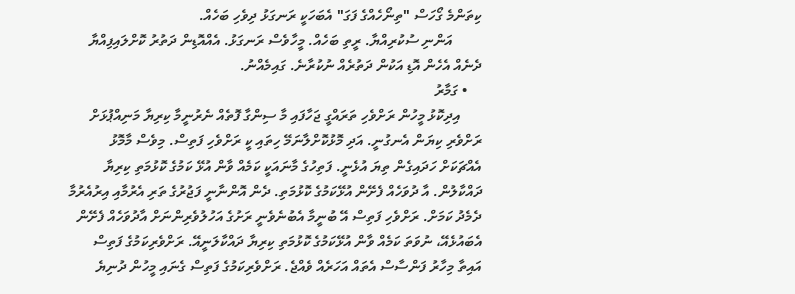ކިތަންމެ ގޯހަސް "ތިނޯހެއްގެ ފަގަ" އެބަހަކީ ރަނގަޅު ދިވެހި ބަހެއް.
        އަންނި ސުކުރިއްޔާ. ރީތި ބަހެއް. މީހާވެސް ރަނގަޅު. އެއްއޮޑިން ދަތުރު ކޮށްލައިފިއްޔާ ދެނެއް އެހެން އޮޑި އަކުން ދަތުރެއް ނުކުރާނެ. ގައިމެއްނު.
    • ގަމާރު
      އިދިކޮޅު މީހުން ރަށްވެހި ތަރައްގީ ޖަހާފައި މާ ސިންގާ ފޮތެއް ނެރުނީމާ ކިރިޔާ މަނިއްޕުޅަށް ރަށްވެރި ކިޔަން އެނގުނީ. އަދި މޮޅުކޮށްލާނަމޭ ހިތައި ކީ ރަށްވެހި ފަތިސް. މިވެސް މާމޮޅު އެއްޗަކަށް ހަދައިގެން ތިޔަ އުޅެނީ. ފަތިހުގެ މާނައަކީ ކަމެއް ވާން އުޅޭ ކަމުގެ ކޮޅުމަތި ކިރިޔާ ދައްކާލުން. އާ ދުވަހެއް ފެށޭން އުޅޭކަމުގެ ކޮޅުމަތި. ދެން އޮންނާނީ ފަޖުރުގެ ތަރި އެރުމާއި އިރުއެރުމާ ދެމެދު ކަމަށް. ރަށްވެހި ފަތިސް އޭ ބުނީމާ އެބުނެވެނީ ރަށުގެ އަހުލުވެރިންނަށް އާދުވަހެއް ފެށޭން އެބައުޅެއޭ، ނުވަތަ ކަމެއް ވާން އުޅޭކަމުގެ ކޮޅުމަތި ކިރިޔާ ދައްކާލަނީއޭ. ރަށްވެރިކަމުގެ ފަތިސް އައިތާ މިހާރު ފަންސާސް އެތައް އަހަރެއް ވެއްޖެ. ރަށްވެރިކަމުގެ ފަތިސް ގެނައި މީހުން ދުނިޔެ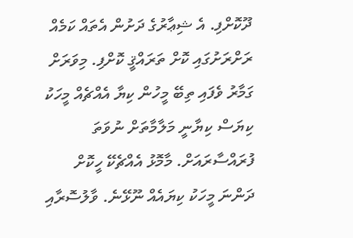ދޫކޮށްފި. އެ ޝިޢާރުގެ ދަށުން އެތައް ކަމެއް ރަށްރަށުގައި ކޮށް ތަރައްޤީ ކޮށްފި. މިވަރަށް ގަމާރު ވެފައި ތިބޭ މީހުން ކިޔާ އެއްޗެއް މީހަކު ކިޔަސް ކިޔާނީ މަލާމާތަށް ނުވަތަ ފުރައްސާރައަށް. މާމޮޅު އެއްޗެކޭ ހީކޮށް ދަންނަ މީހަކު ކިޔައެއް ނޫޅޭނެ. ވާލުސޮރާއި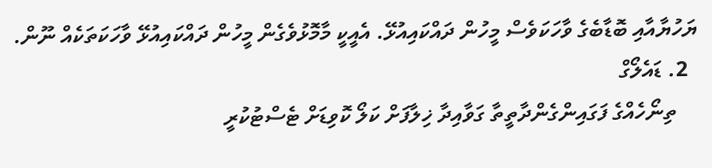ޔަހުޔާއާއި ބޮޑާބެގެ ވާހަކަވެސް މީހުން ދައްކައިއުޅޭ. އެއީކީ މާމޮޅުވެގެން މީހުން ދައްކައިއުޅޭ ވާހަކަތަކެއް ނޫން.
  2. ޑައެލޯގް
    ތިނޯހެއްގެ ފަގައިންގެންދާތީތާ ގަވާއިދާ ޚިލާފަށް ކަލޯ ކޮވިޑަށް ޓެސްޓުކުރީ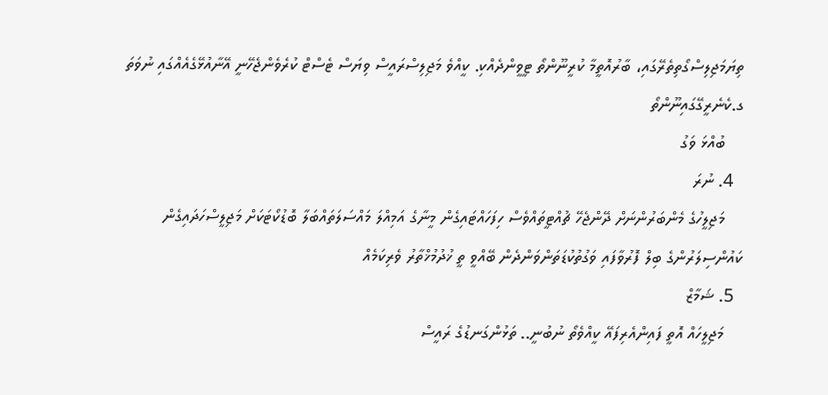ތިޔަމަޖިލިސްގޯތިތެރޭގައި، ބާރުއޮތީމާ ކުރީނޫންތޯ ޓީވީންދެއްކި. ކީއްވެ މަޖިލިސްރައީސް ވިޔަސް ޓެސްޓް ކުރެވެންޖެހޭނީ އޭނާއުޅޭގެއެއްގައި ނުވަތަ ގ.ކެނެރީގޭގައިނޫންތޯ
    ބުއްޅަ ވަގު
  4. ނުރަ
    މަޖިލީހުގެ މެންބަރުންނަށް ދޭންޖެހޭ ޗުއްޓީތައްވެސް ހިފަހައްޓައިގެން މީނާގެ އަމިއްލަ މައްސަލަތައްބަލާ ބޮޑުކޯޓަކަށް މަޖިލީސްހަދައިގެން ކައުންސިލަރުންގެ ބިލް ފޮރުވާފައި ވަގުތުކުޑަތަންވަންދެން ބޭއްވީ ތީ ޚުދުމުޚްތާރު ވެރިކަމެއް
  5. ޝަމާޒް
    މަޖިލީހައް އޮތީ ފައިންއެރިފައޭ ކީއްވެތޯ ނުބުނީ.. ތަޅުންގަނޑުގެ ރައީސް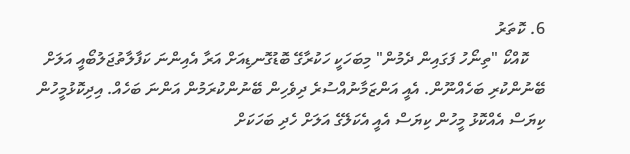6. ކޮތަރު
    ކޮއްކޯ "ތިނޯހު ފަގައިން ދެމުން" މިބަހަކީ ހަކުރާގޭ ބޮޑުގޮނޑިއަށް އަރާ އެއިންނަ ކަފާލާތުޖަލުބޯއީ އަލަށް ބޭނުންކުރި ބަހެއްނޫން. އެއީ އަންޒަމާނުއްސުރެ ދިވެހިން ބޭނުންކުރަމުން އަންނަ ބަހެއް. އިދިކޮޅުމީހުން ކިޔަސް އެއްކޮޅު މީހުން ކިޔަސް އެއީ އެކަލޭގެ އަލަށް ހެދި ބަހަކަށް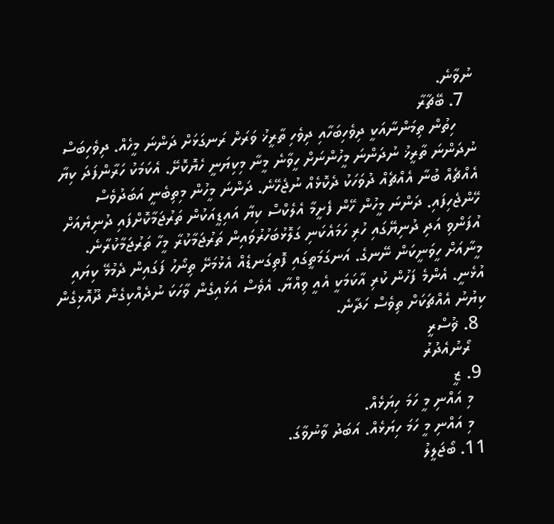ނުވާނެ.
  7. ބޭޗާރާ
    ހިތުން ތިމަންނާއަކީ ދިވެހިބަހާއި ދިވެހި ތާރީޚު ވަރަށް ރަނގަޅަށް ދަންނަ މީހެއް. ދިވެހިބަސް ނުދަންނަ ތާރީޚު ނުދަންނަ މީހުންނަށް ހީވާނެ މީނާ މިކިޔަނީ ހެޔޮކޮށޭ. އެކަމަކު ހަރާންފަދަ ކިޔާ އެއްޗެއް ބުނާ އެއްޗެއް ދުވަހަކު ދެކޮޅެއް ނުޖެހޭނެ. ދަންނަ މީހުން މިތިބެނީ އަބަދުވެސް ހޭންޖެހިފައި. ދަންނަ މީހުން ހޭން ފެށީމާ އެލެކްސް ކިޔާ އައިޑީއަކުން ތަރުޖަމާކޮށްފައި ދުނިޔެއަށް އުފަންވި އަދި ދުނިޔޭގައި ހުރި ހަމައެކަނި ގަލޮޅުބަހުރުވައިން ތަރުޖަމާކުރާ މީހާ ތަރުޖަމާކުރާނެ. މީނާއަށް ހީވަނީކަން ނޭނގެ. އަނގަމަތީގައި ފޮތިގަނޑެއް އެޅުމަށޭ ތިނޯހު ފަގައިން ދެމުމޭ ކިޔައި އުޅެނީ. އެންމެ ފަހުން ކުރި އާކަމަކީ އެއީ ވިއްޔާ. އެވެސް އަޅައިގެން ވާހަކަ ނުދެއްކިގެން ދޫއޮޅިގެން ކިޔުނު އެއްޗަކަށް ތިވެސް ހަދާނެ.
  8. ޥުސްރީ
    ރޯނުއެދުރު
  9. ޒީ
    މި އައްނި މީ ހަމަ ހިޔަޅެއް.
    މި އައްނި މީ ހަމަ ހިޔަޅެއް. އަބަދު ވާނުވާގަ.
  11. ބޯޖަލީލު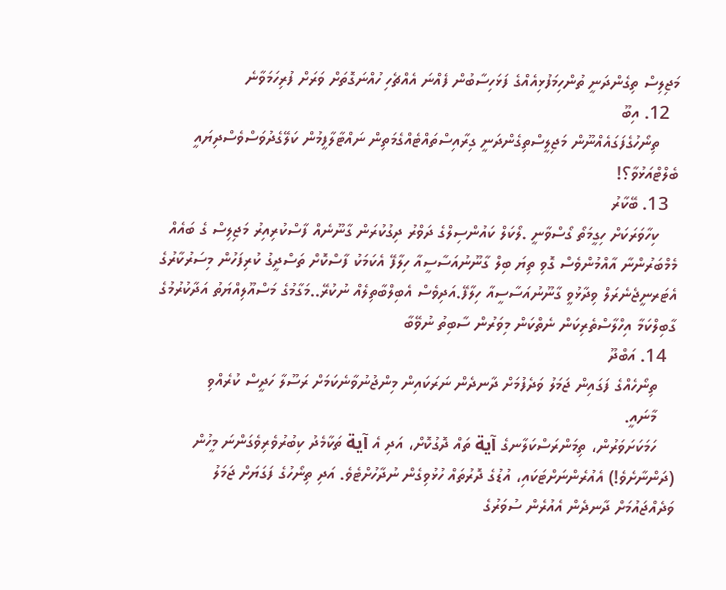މަޖިލިސް ތިގެންދަނީ ތުންހިމަފުޅިއެއްގެ ފަޅަހިސާބުން ފެއްނަ އެއްޗެހި ހުއްނަގޮތަށް ވަރަށް ފުރިހަމަވާނެ
  12. އިބޫ
    ތިނޯހުގެފަގައެއްނޫން މަޖިލީސްތިގެންދަނީ ގިރާއިސްތައްޓެއްގެމަތިން ނައްޓާލާފީމުން ކަލޭގެދުވަސްވެސްދިޔައީ ބެލްޓްއަޅުވާ؟!
  13. ބޭކާރު
    ކިހާވަރަކަށް ހިގީމަތޯ ގޯސްވާނީ .ލޯކަލް ކައުންސިލްގެ ދަވްރު ދިގުކުރަން ގާނޫނެއް ފާސްކުރިއިރު މަޖިލިސް ގެ ބައެއް މެމްބަރުންނާ އާއްމުންވެސް ގޮވި ތިޔަ ބިލް ގާނޫނުއަސާސީއާ ހިލާފޭ އެކަމަކު ފާސްކޮށް ތަސްދީގު ކުރިފަހުން މިސަރުކާރުގެ އެޓަރނީޖެނެރަލް ވިދާޅުވީ ގާނޫނުއަސާސީއާ ހިލާފޭ.އަދިވެސް އެބިލްބާތިލެއް ނުކުރޭ..މަގާމުގެ މަސްއޫލިއްޔަތު އަދާކުރުމުގެ ގާބިލްކަމާ އިހްލާސްތެރިކަން ނެތްކަން މިވަރުން ސާބިތު ނުވޭބާ
  14. އަބްދޫ
    ތިނޯހެއްގެ ފަގައިން ޖަމަލު ވަދެފުމަށް ދާނދެން ނަރަކައިން މިންޖުނުވާނެކަމަށް ރަސޫލާ ހަދީސް ކުރެއްވި
    މާނައީ.
    ހަމަކަށަވަރުން، ތިމަންރަސްކަލާނގެ آية ތައް ދޮގުކޮށް، އަދި އެ آية ތަކާމެދު ކިބުރުވެރިވެގަންނަ މީހުން (ދަންނާށެވެ!) އެއުރެންނަށްޓަކައި، އުޑުގެ ދޮރުތައް ހުޅުވިގެން ނުދާހުށްޓެވެ. އަދި ތިނޯހުގެ ފަގަޔަށް ޖަމަލު ވަދެއްޖައުމަށް ދާނދެން އެއުރެން ސުވަރުގެ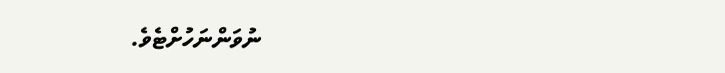ނުވަންނަހުށްޓެވެ.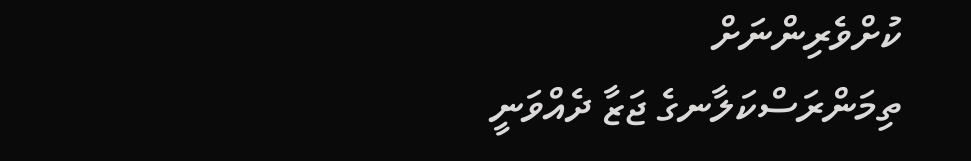ކުށްވެރިންނަށް ތިމަންރަސްކަލާނގެ ޖަޒާ ދެއްވަނީ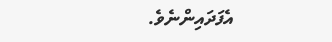އެފަދައިންނެވެ.